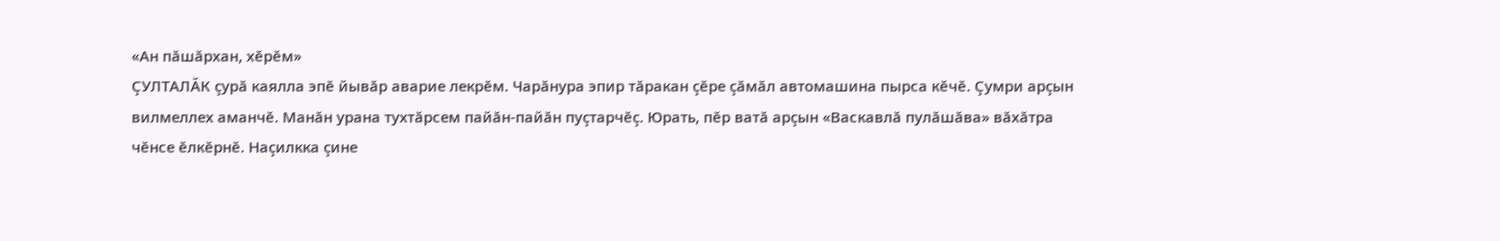«Ан пăшăрхан, хĕрĕм»
ÇУЛТАЛĂК çурă каялла эпĕ йывăр аварие лекрĕм. Чарăнура эпир тăракан çĕре çăмăл автомашина пырса кĕчĕ. Çумри арçын вилмеллех аманчĕ. Манăн урана тухтăрсем пайăн-пайăн пуçтарчĕç. Юрать, пĕр ватă арçын «Васкавлă пулăшăва» вăхăтра чĕнсе ĕлкĕрнĕ. Наçилкка çине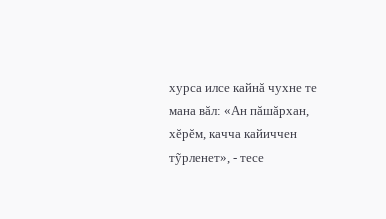хурса илсе кайнă чухне те мана вăл: «Ан пăшăрхан, хĕрĕм, качча кайиччен тỹрленет», - тесе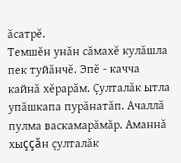ăсатрĕ.
Темшĕн унăн сăмахĕ кулăшла пек туйăнчĕ. Эпĕ - качча кайнă хĕрарăм. Çулталăк ытла упăшкапа пурăнатăп. Ачаллă пулма васкамарăмăр. Аманнă хыççăн çулталăк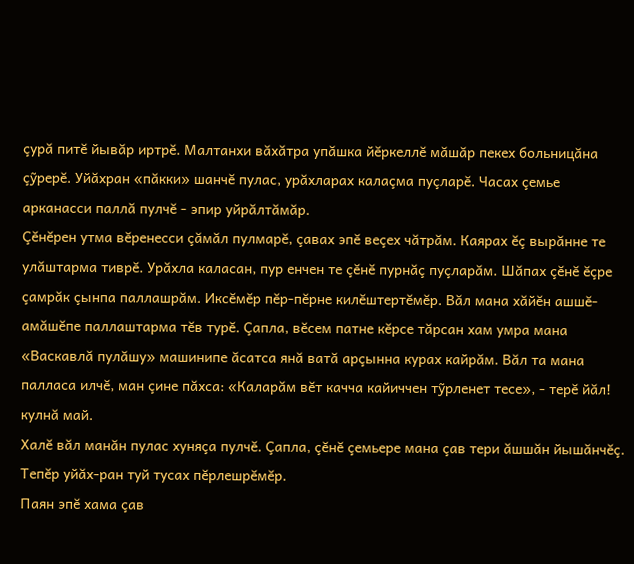çурă питĕ йывăр иртрĕ. Малтанхи вăхăтра упăшка йĕркеллĕ мăшăр пекех больницăна çỹрерĕ. Уйăхран «пăкки» шанчĕ пулас, урăхларах калаçма пуçларĕ. Часах çемье арканасси паллă пулчĕ - эпир уйрăлтăмăр.
Çĕнĕрен утма вĕренесси çăмăл пулмарĕ, çавах эпĕ веçех чăтрăм. Каярах ĕç вырăнне те улăштарма тиврĕ. Урăхла каласан, пур енчен те çĕнĕ пурнăç пуçларăм. Шăпах çĕнĕ ĕçре çамрăк çынпа паллашрăм. Иксĕмĕр пĕр-пĕрне килĕштертĕмĕр. Вăл мана хăйĕн ашшĕ-амăшĕпе паллаштарма тĕв турĕ. Çапла, вĕсем патне кĕрсе тăрсан хам умра мана «Васкавлă пулăшу» машинипе ăсатса янă ватă арçынна курах кайрăм. Вăл та мана палласа илчĕ, ман çине пăхса: «Каларăм вĕт качча кайиччен тỹрленет тесе», - терĕ йăл! кулнă май.
Халĕ вăл манăн пулас хуняçа пулчĕ. Çапла, çĕнĕ çемьере мана çав тери ăшшăн йышăнчĕç. Тепĕр уйăх-ран туй тусах пĕрлешрĕмĕр.
Паян эпĕ хама çав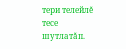тери телейлĕ тесе шутлатăп.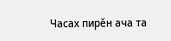Часах пирĕн ача та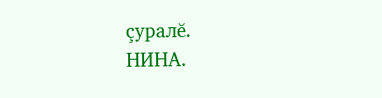çуралĕ.
НИНА.